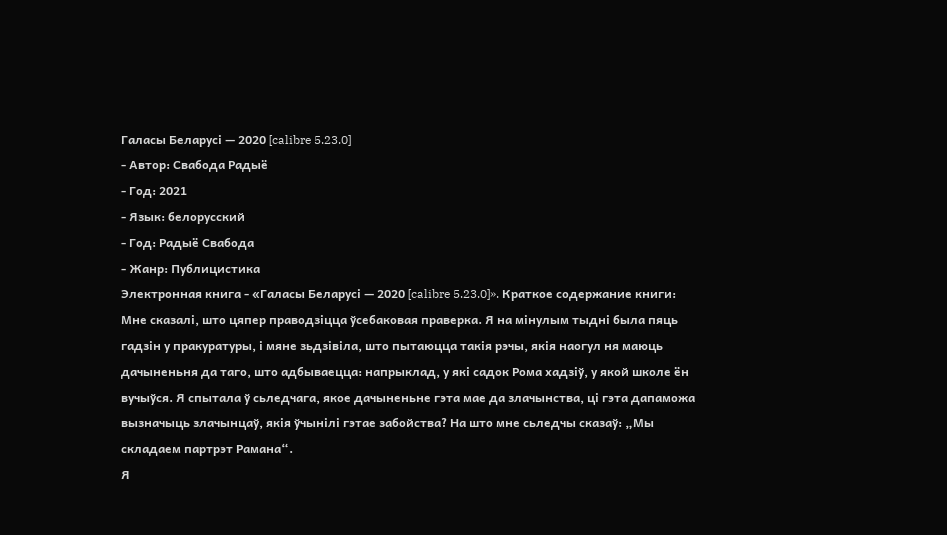Галасы Беларусі — 2020 [calibre 5.23.0]
- Автор: Свабода Радыё
- Год: 2021
- Язык: белорусский
- Год: Радыё Свабода
- Жанр: Публицистика
Электронная книга - «Галасы Беларусі — 2020 [calibre 5.23.0]». Краткое содержание книги:
Мне сказалі, што цяпер праводзіцца ўсебаковая праверка. Я на мінулым тыдні была пяць гадзін у пракуратуры, і мяне зьдзівіла, што пытаюцца такія рэчы, якія наогул ня маюць дачыненьня да таго, што адбываецца: напрыклад, у які садок Рома хадзіў, у якой школе ён вучыўся. Я спытала ў сьледчага, якое дачыненьне гэта мае да злачынства, ці гэта дапаможа вызначыць злачынцаў, якія ўчынілі гэтае забойства? На што мне сьледчы сказаў: „Мы складаем партрэт Рамана“.
Я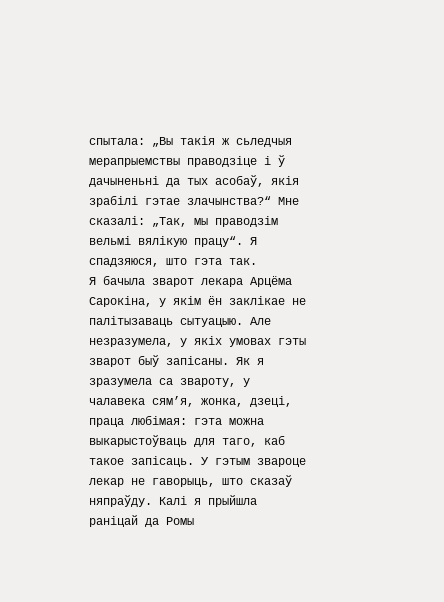спытала: „Вы такія ж сьледчыя мерапрыемствы праводзіце і ў дачыненьні да тых асобаў, якія зрабілі гэтае злачынства?“ Мне сказалі: „Так, мы праводзім вельмі вялікую працу“. Я спадзяюся, што гэта так.
Я бачыла зварот лекара Арцёма Сарокіна, у якім ён заклікае не палітызаваць сытуацыю. Але незразумела, у якіх умовах гэты зварот быў запісаны. Як я зразумела са звароту, у чалавека сям’я, жонка, дзеці, праца любімая: гэта можна выкарыстоўваць для таго, каб такое запісаць. У гэтым звароце лекар не гаворыць, што сказаў няпраўду. Калі я прыйшла раніцай да Ромы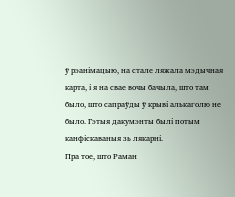ў рэанімацыю, на стале ляжала мэдычная карта, і я на свае вочы бачыла, што там было, што сапраўды ў крыві алькаголю не было. Гэтыя дакумэнты былі потым канфіскаваныя зь лякарні.
Пра тое, што Раман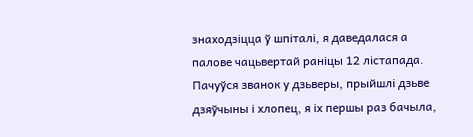знаходзіцца ў шпіталі, я даведалася а палове чацьвертай раніцы 12 лістапада. Пачуўся званок у дзьверы, прыйшлі дзьве дзяўчыны і хлопец, я іх першы раз бачыла,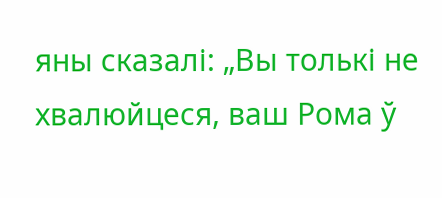яны сказалі: „Вы толькі не хвалюйцеся, ваш Рома ў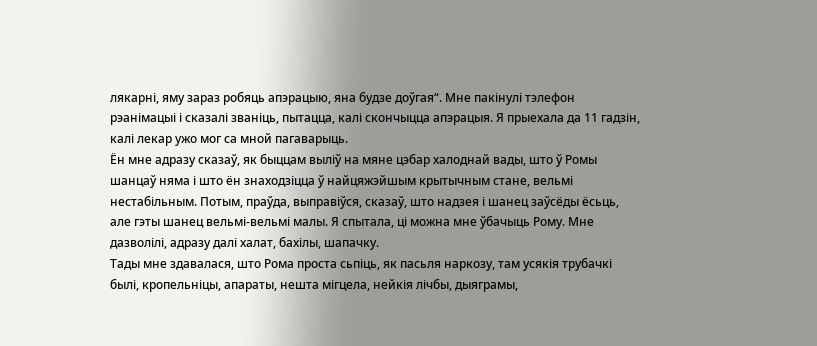лякарні, яму зараз робяць апэрацыю, яна будзе доўгая“. Мне пакінулі тэлефон рэанімацыі і сказалі званіць, пытацца, калі скончыцца апэрацыя. Я прыехала да 11 гадзін, калі лекар ужо мог са мной пагаварыць.
Ён мне адразу сказаў, як быццам выліў на мяне цэбар халоднай вады, што ў Ромы шанцаў няма і што ён знаходзіцца ў найцяжэйшым крытычным стане, вельмі нестабільным. Потым, праўда, выправіўся, сказаў, што надзея і шанец заўсёды ёсьць, але гэты шанец вельмі-вельмі малы. Я спытала, ці можна мне ўбачыць Рому. Мне дазволілі, адразу далі халат, бахілы, шапачку.
Тады мне здавалася, што Рома проста сьпіць, як пасьля наркозу, там усякія трубачкі былі, кропельніцы, апараты, нешта мігцела, нейкія лічбы, дыяграмы,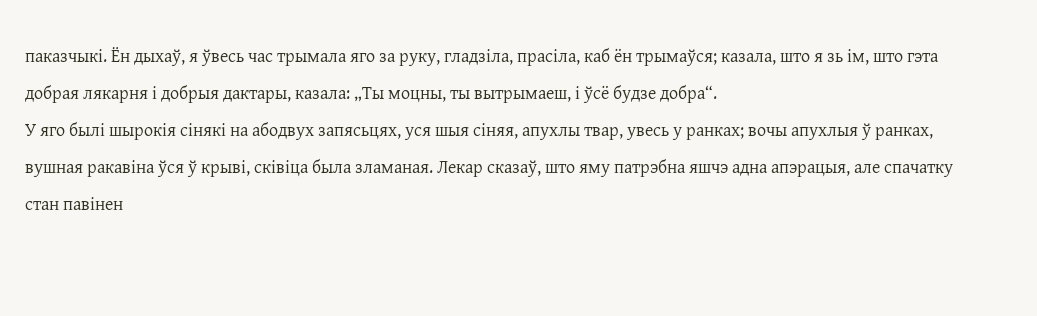паказчыкі. Ён дыхаў, я ўвесь час трымала яго за руку, гладзіла, прасіла, каб ён трымаўся; казала, што я зь ім, што гэта добрая лякарня і добрыя дактары, казала: „Ты моцны, ты вытрымаеш, і ўсё будзе добра“.
У яго былі шырокія сінякі на абодвух запясьцях, уся шыя сіняя, апухлы твар, увесь у ранках; вочы апухлыя ў ранках, вушная ракавіна ўся ў крыві, сківіца была зламаная. Лекар сказаў, што яму патрэбна яшчэ адна апэрацыя, але спачатку стан павінен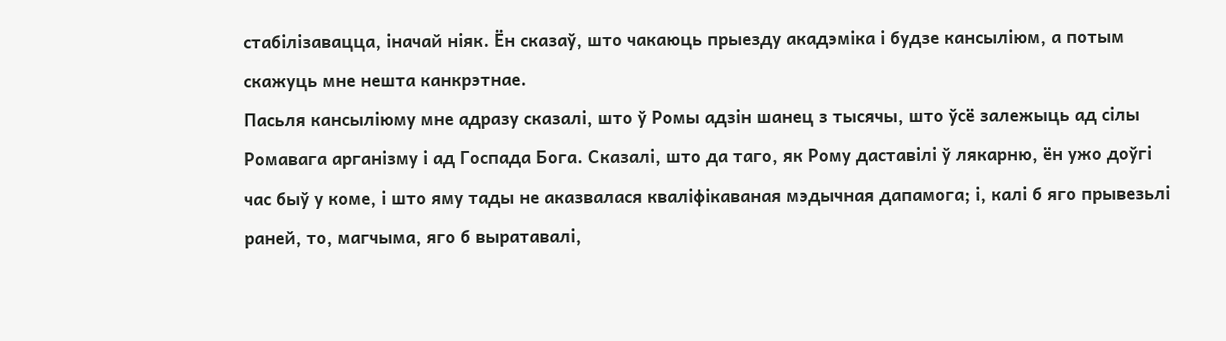стабілізавацца, іначай ніяк. Ён сказаў, што чакаюць прыезду акадэміка і будзе кансыліюм, а потым скажуць мне нешта канкрэтнае.
Пасьля кансыліюму мне адразу сказалі, што ў Ромы адзін шанец з тысячы, што ўсё залежыць ад сілы Ромавага арганізму і ад Госпада Бога. Сказалі, што да таго, як Рому даставілі ў лякарню, ён ужо доўгі час быў у коме, і што яму тады не аказвалася кваліфікаваная мэдычная дапамога; і, калі б яго прывезьлі раней, то, магчыма, яго б выратавалі,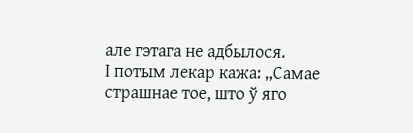але гэтага не адбылося.
І потым лекар кажа: „Самае страшнае тое, што ў яго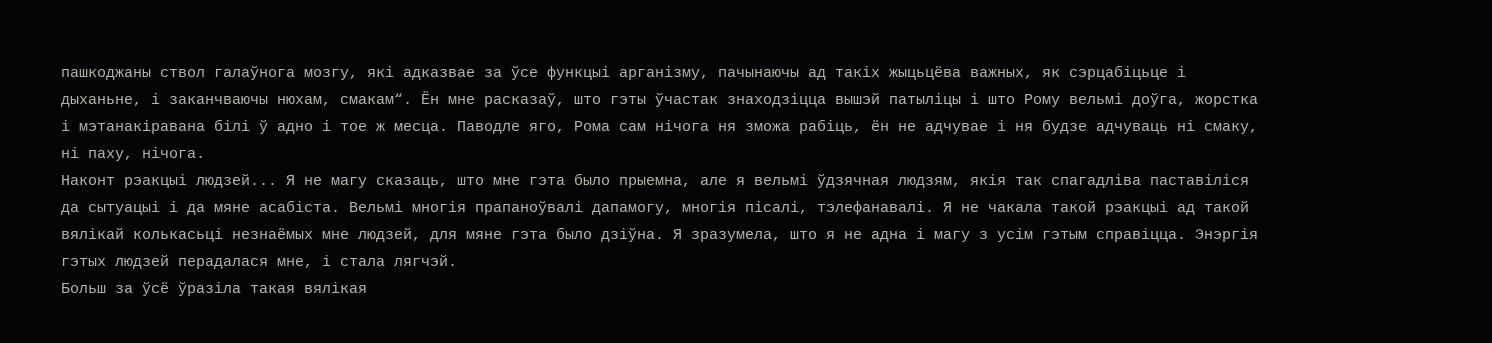пашкоджаны ствол галаўнога мозгу, які адказвае за ўсе функцыі арганізму, пачынаючы ад такіх жыцьцёва важных, як сэрцабіцьце і дыханьне, і заканчваючы нюхам, смакам“. Ён мне расказаў, што гэты ўчастак знаходзіцца вышэй патыліцы і што Рому вельмі доўга, жорстка і мэтанакіравана білі ў адно і тое ж месца. Паводле яго, Рома сам нічога ня зможа рабіць, ён не адчувае і ня будзе адчуваць ні смаку, ні паху, нічога.
Наконт рэакцыі людзей... Я не магу сказаць, што мне гэта было прыемна, але я вельмі ўдзячная людзям, якія так спагадліва паставіліся да сытуацыі і да мяне асабіста. Вельмі многія прапаноўвалі дапамогу, многія пісалі, тэлефанавалі. Я не чакала такой рэакцыі ад такой вялікай колькасьці незнаёмых мне людзей, для мяне гэта было дзіўна. Я зразумела, што я не адна і магу з усім гэтым справіцца. Энэргія гэтых людзей перадалася мне, і стала лягчэй.
Больш за ўсё ўразіла такая вялікая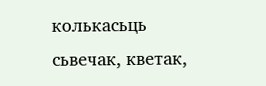колькасьць сьвечак, кветак,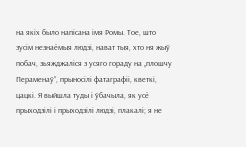на якіх было напісана імя Ромы. Тое, што зусім незнаёмыя людзі, нават тыя, хто ня жыў побач, зьяжджаліся з усяго гораду на „плошчу Пераменаў“, прыносілі фатаграфіі, кветкі, цацкі. Я выйшла туды і ўбачыла, як усё прыходзілі і прыходзілі людзі, плакалі; я не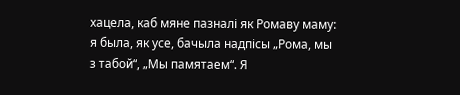хацела, каб мяне пазналі як Ромаву маму: я была, як усе, бачыла надпісы „Рома, мы з табой“, „Мы памятаем“. Я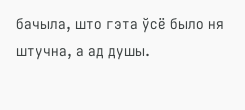бачыла, што гэта ўсё было ня штучна, а ад душы.